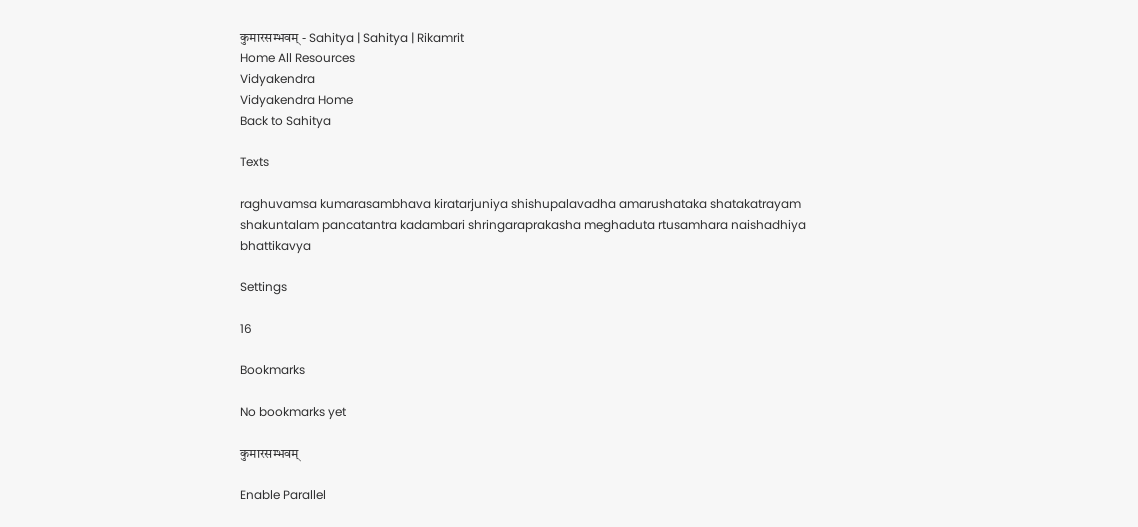कुमारसम्भवम् - Sahitya | Sahitya | Rikamrit
Home All Resources
Vidyakendra
Vidyakendra Home
Back to Sahitya

Texts

raghuvamsa kumarasambhava kiratarjuniya shishupalavadha amarushataka shatakatrayam shakuntalam pancatantra kadambari shringaraprakasha meghaduta rtusamhara naishadhiya bhattikavya

Settings

16

Bookmarks

No bookmarks yet

कुमारसम्भवम्

Enable Parallel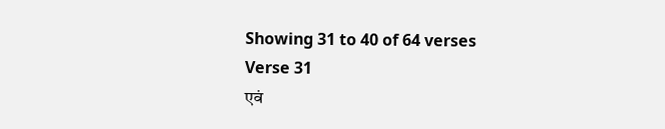Showing 31 to 40 of 64 verses
Verse 31
एवं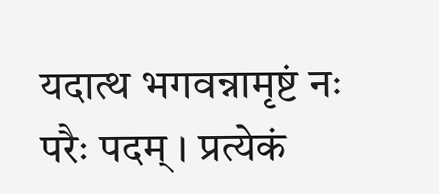यदात्थ भगवन्नामृष्टं नः परैः पदम् । प्रत्येकं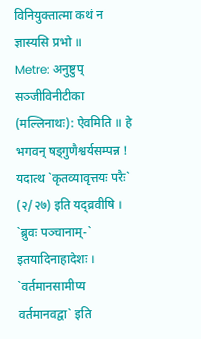विनियुक्तात्मा कथं न ज्ञास्यसि प्रभो ॥
Metre: अनुष्टुप्
सञ्जीविनीटीका (मल्लिनाथः): ऐवमिति ॥ हे भगवन्‌ षड्गुणैश्वर्यसम्पन्न ! यदात्थ `कृतव्यावृत्तयः परैः` (२/२७) इति यद्‌व्रवीषि । `ब्रुवः पञ्चानाम्-` इतयादिनाहादेशः । `वर्तमानसामीप्य वर्तमानवद्वा` इति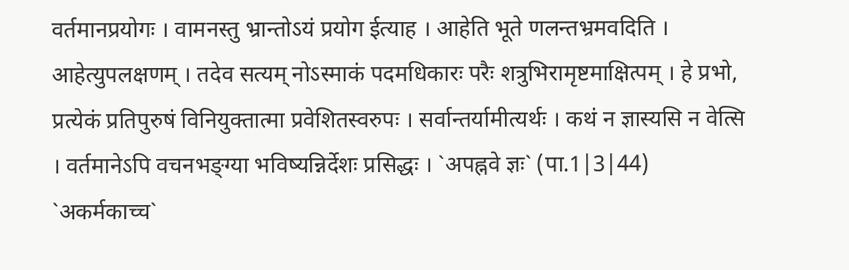वर्तमानप्रयोगः । वामनस्तु भ्रान्तोऽयं प्रयोग ईत्याह । आहेति भूते णलन्तभ्रमवदिति । आहेत्युपलक्षणम् । तदेव सत्यम् नोऽस्माकं पदमधिकारः परैः शत्रुभिरामृष्टमाक्षित्पम् । हे प्रभो, प्रत्येकं प्रतिपुरुषं विनियुक्तात्मा प्रवेशितस्वरुपः । सर्वान्तर्यामीत्यर्थः । कथं न ज्ञास्यसि न वेत्सि । वर्तमानेऽपि वचनभङ्ग्या भविष्यन्निर्देशः प्रसिद्धः । `अपह्नवे ज्ञः` (पा.1|3|44) `अकर्मकाच्च`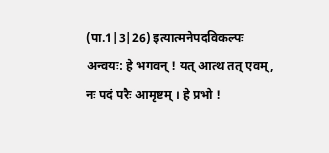(पा.1|3|26) इत्यात्मनेपदविकल्पः
अन्वयः: हे भगवन् ! यत् आत्थ तत् एवम्, नः पदं परैः आमृष्टम् । हे प्रभो !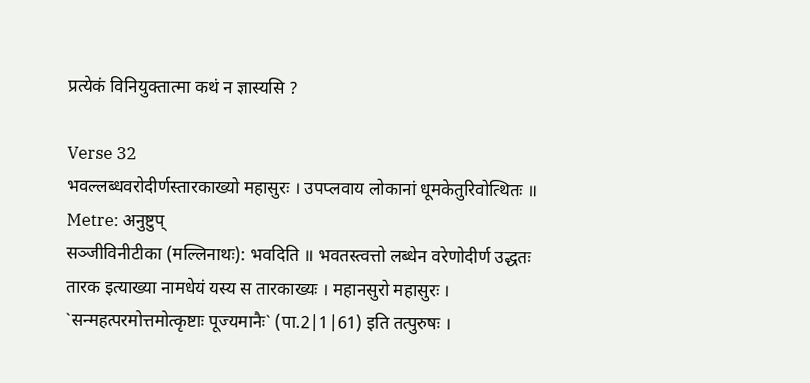प्रत्येकं विनियुक्तात्मा कथं न ज्ञास्यसि ?

Verse 32
भवल्लब्धवरोदीर्णस्तारकाख्यो महासुरः । उपप्लवाय लोकानां धूमकेतुरिवोत्थितः ॥
Metre: अनुष्टुप्
सञ्जीविनीटीका (मल्लिनाथः): भवदिति ॥ भवतस्त्वत्तो लब्धेन वरेणोदीर्ण उद्धतः तारक इत्याख्या नामधेयं यस्य स तारकाख्यः । महानसुरो महासुरः । `सन्महत्परमोत्तमोत्कृष्टाः पूज्यमानैः` (पा.2|1|61) इति तत्पुरुषः ।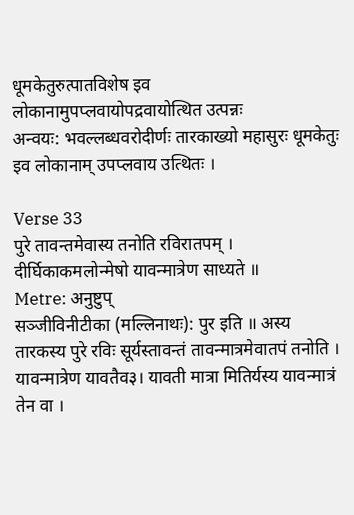धूमकेतुरुत्पातविशेष इव लोकानामुपप्लवायोपद्रवायोत्थित उत्पन्नः
अन्वयः: भवल्लब्धवरोदीर्णः तारकाख्यो महासुरः धूमकेतुः इव लोकानाम् उपप्लवाय उत्थितः ।

Verse 33
पुरे तावन्तमेवास्य तनोति रविरातपम् । दीर्घिकाकमलोन्मेषो यावन्मात्रेण साध्यते ॥
Metre: अनुष्टुप्
सञ्जीविनीटीका (मल्लिनाथः): पुर इति ॥ अस्य तारकस्य पुरे रविः सूर्यस्तावन्तं तावन्मात्रमेवातपं तनोति । यावन्मात्रेण यावतैव३। यावती मात्रा मितिर्यस्य यावन्मात्रं तेन वा ।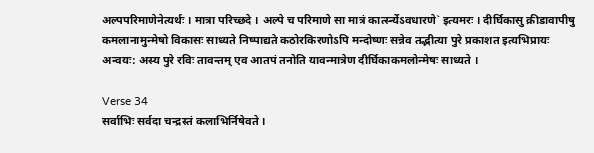अल्पपरिमाणेनेत्यर्थः । मात्रा परिच्छदे । अल्पे च परिमाणे सा मात्रं कार्त्स्न्येऽवधारणे` इत्यमरः । दीर्घिकासु क्रीडावापीषु कमलानामुन्मेषो विकासः साध्यते निष्पाद्यते कठोरकिरणोऽपि मन्दोष्णः सन्नेव तद्भीत्या पुरे प्रकाशत इत्यभिप्रायः
अन्वयः: अस्य पुरे रविः तावन्तम् एव आतपं तनोति यावन्मात्रेण दीर्घिकाकमलोन्मेषः साध्यते ।

Verse 34
सर्वाभिः सर्वदा चन्द्रस्तं कलाभिर्निषेवते ।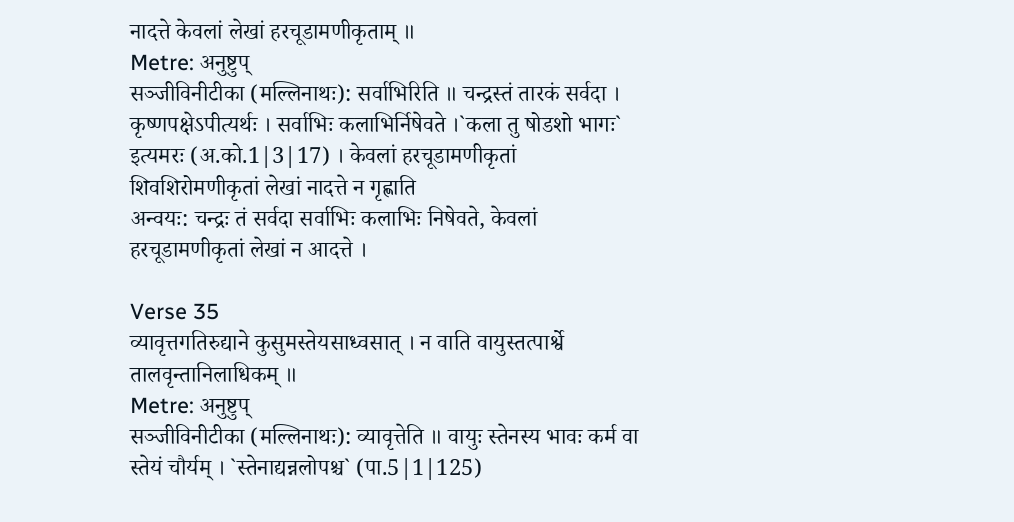नादत्ते केवलां लेखां हरचूडामणीकृताम् ॥
Metre: अनुष्टुप्
सञ्जीविनीटीका (मल्लिनाथः): सर्वाभिरिति ॥ चन्द्रस्तं तारकं सर्वदा । कृष्णपक्षेऽपीत्यर्थः । सर्वाभिः कलाभिर्निषेवते ।`कला तु षोडशो भागः` इत्यमरः (अ.को.1|3|17) । केवलां हरचूडामणीकृतां शिवशिरोमणीकृतां लेखां नादत्ते न गृह्णाति
अन्वयः: चन्द्रः तं सर्वदा सर्वाभिः कलाभिः निषेवते, केवलां हरचूडामणीकृतां लेखां न आदत्ते ।

Verse 35
व्यावृत्तगतिरुद्याने कुसुमस्तेयसाध्वसात् । न वाति वायुस्तत्पार्श्वे तालवृन्तानिलाधिकम् ॥
Metre: अनुष्टुप्
सञ्जीविनीटीका (मल्लिनाथः): व्यावृत्तेति ॥ वायुः स्तेनस्य भावः कर्म वा स्तेयं चौर्यम् । `स्तेनाद्यन्नलोपश्च` (पा.5|1|125)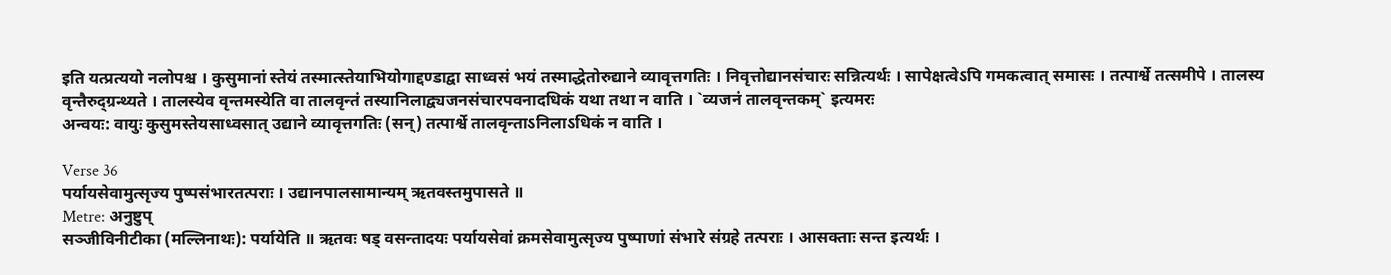इति यत्प्रत्ययो नलोपश्च । कुसुमानां स्तेयं तस्मात्स्तेयाभियोगाद्दण्डाद्वा साध्वसं भयं तस्माद्धेतोरुद्याने व्यावृत्तगतिः । निवृत्तोद्यानसंचारः सन्नित्यर्थः । सापेक्षत्वेऽपि गमकत्वात् समासः । तत्पार्श्वे तत्समीपे । तालस्य वृन्तैरुद्ग्रन्थ्यते । तालस्येव वृन्तमस्येति वा तालवृन्तं तस्यानिलाद्व्यजनसंचारपवनादधिकं यथा तथा न वाति । `व्यजनं तालवृन्तकम्` इत्यमरः
अन्वयः: वायुः कुसुमस्तेयसाध्वसात् उद्याने व्यावृत्तगतिः (सन्) तत्पार्श्वे तालवृन्ताऽनिलाऽधिकं न वाति ।

Verse 36
पर्यायसेवामुत्सृज्य पुष्पसंभारतत्पराः । उद्यानपालसामान्यम् ऋतवस्तमुपासते ॥
Metre: अनुष्टुप्
सञ्जीविनीटीका (मल्लिनाथः): पर्यायेति ॥ ऋतवः षड् वसन्तादयः पर्यायसेवां क्रमसेवामुत्सृज्य पुष्पाणां संभारे संग्रहे तत्पराः । आसक्ताः सन्त इत्यर्थः ।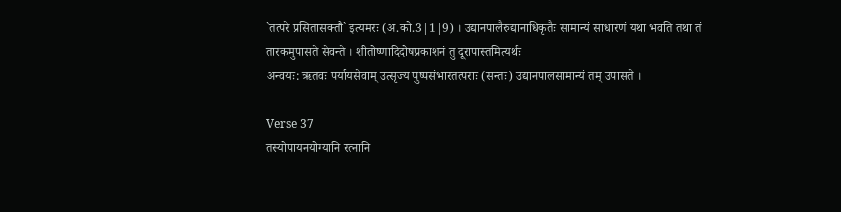`तत्परे प्रसितासक्तौ` इत्यमरः (अ.को.3|1|9) । उद्यानपालैरुद्यानाधिकृतैः सामान्यं साधारणं यथा भवति तथा तं तारकमुपासते सेवन्ते । शीतोष्णादिदोषप्रकाशनं तु दूरापास्तमित्यर्थः
अन्वयः: ऋतवः पर्यायसेवाम् उत्सृज्य पुष्पसंभारतत्पराः (सन्तः) उद्यानपालसामान्यं तम् उपासते ।

Verse 37
तस्योपायनयोग्यानि रत्नानि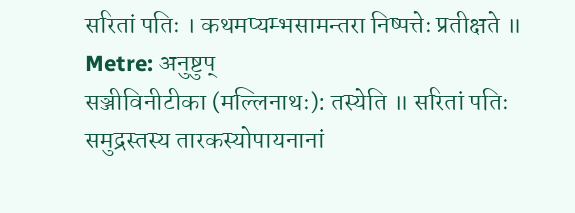सरितां पतिः । कथमप्यम्भसामन्तरा निष्पत्तेः प्रतीक्षते ॥
Metre: अनुष्टुप्
सञ्जीविनीटीका (मल्लिनाथः): तस्येति ॥ सरितां पतिः समुद्रस्तस्य तारकस्योपायनानां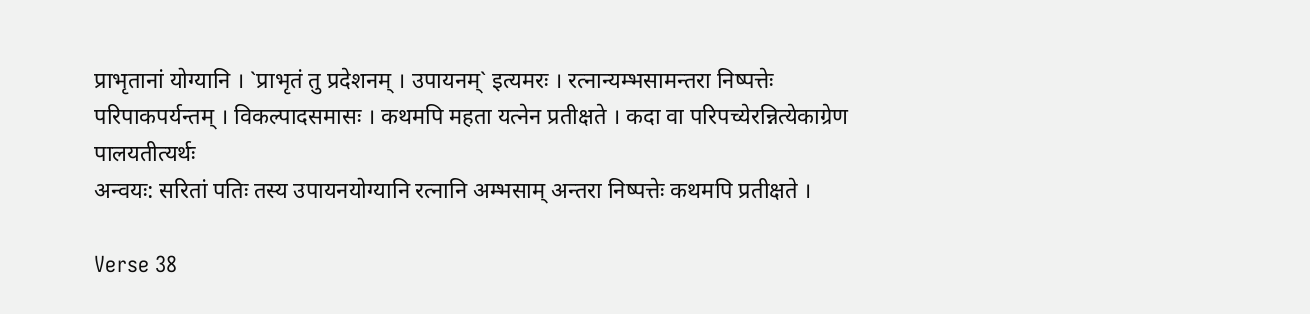प्राभृतानां योग्यानि । `प्राभृतं तु प्रदेशनम् । उपायनम्` इत्यमरः । रत्नान्यम्भसामन्तरा निष्पत्तेः परिपाकपर्यन्तम् । विकल्पादसमासः । कथमपि महता यत्नेन प्रतीक्षते । कदा वा परिपच्येरन्नित्येकाग्रेण पालयतीत्यर्थः
अन्वयः: सरितां पतिः तस्य उपायनयोग्यानि रत्नानि अम्भसाम् अन्तरा निष्पत्तेः कथमपि प्रतीक्षते ।

Verse 38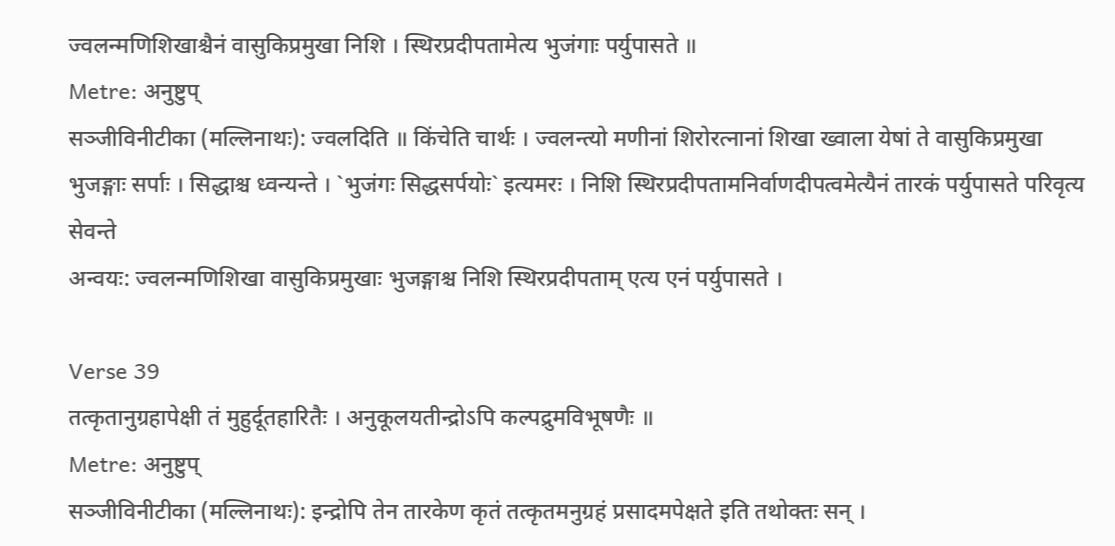ज्वलन्मणिशिखाश्चैनं वासुकिप्रमुखा निशि । स्थिरप्रदीपतामेत्य भुजंगाः पर्युपासते ॥
Metre: अनुष्टुप्
सञ्जीविनीटीका (मल्लिनाथः): ज्वलदिति ॥ किंचेति चार्थः । ज्वलन्त्यो मणीनां शिरोरत्नानां शिखा ख्वाला येषां ते वासुकिप्रमुखा भुजङ्गाः सर्पाः । सिद्धाश्च ध्वन्यन्ते । `भुजंगः सिद्धसर्पयोः` इत्यमरः । निशि स्थिरप्रदीपतामनिर्वाणदीपत्वमेत्यैनं तारकं पर्युपासते परिवृत्य सेवन्ते
अन्वयः: ज्वलन्मणिशिखा वासुकिप्रमुखाः भुजङ्गाश्च निशि स्थिरप्रदीपताम् एत्य एनं पर्युपासते ।

Verse 39
तत्कृतानुग्रहापेक्षी तं मुहुर्दूतहारितैः । अनुकूलयतीन्द्रोऽपि कल्पद्रुमविभूषणैः ॥
Metre: अनुष्टुप्
सञ्जीविनीटीका (मल्लिनाथः): इन्द्रोपि तेन तारकेण कृतं तत्कृतमनुग्रहं प्रसादमपेक्षते इति तथोक्तः सन् ।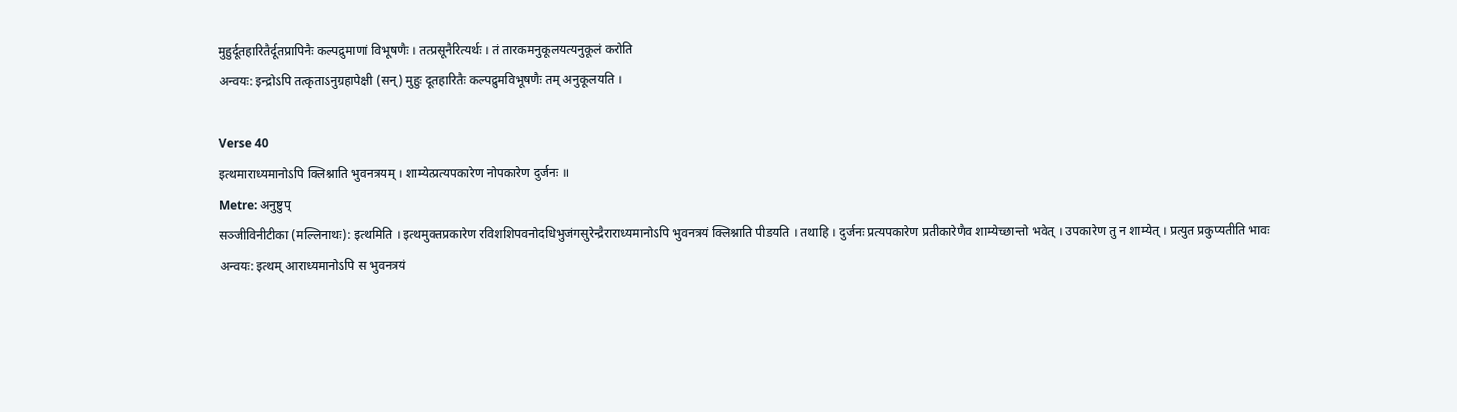मुहुर्दूतहारितैर्दूतप्रापिनैः कल्पद्रुमाणां विभूषणैः । तत्प्रसूनैरित्यर्थः । तं तारकमनुकूलयत्यनुकूलं करोति
अन्वयः: इन्द्रोऽपि तत्कृताऽनुग्रहापेक्षी (सन्) मुहुः दूतहारितैः कल्पद्रुमविभूषणैः तम् अनुकूलयति ।

Verse 40
इत्थमाराध्यमानोऽपि क्लिश्नाति भुवनत्रयम् । शाम्येत्प्रत्यपकारेण नोपकारेण दुर्जनः ॥
Metre: अनुष्टुप्
सञ्जीविनीटीका (मल्लिनाथः): इत्थमिति । इत्थमुक्तप्रकारेण रविशशिपवनोदधिभुजंगसुरेन्द्रैराराध्यमानोऽपि भुवनत्रयं क्लिश्नाति पीडयति । तथाहि । दुर्जनः प्रत्यपकारेण प्रतीकारेणैव शाम्येच्छान्तो भवेत् । उपकारेण तु न शाम्येत् । प्रत्युत प्रकुप्यतीति भावः
अन्वयः: इत्थम् आराध्यमानोऽपि स भुवनत्रयं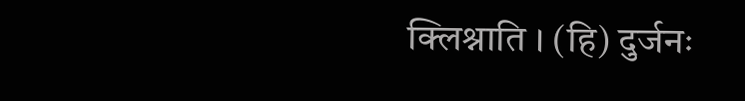क्लिश्नाति । (हि) दुर्जनः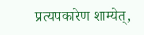प्रत्यपकारेण शाम्येत्,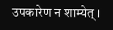उपकारेण न शाम्येत् ।